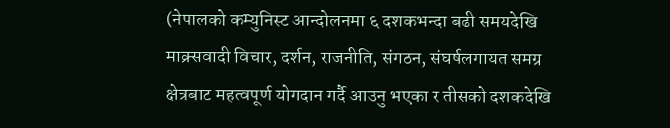(नेपालको कम्युनिस्ट आन्दोलनमा ६ दशकभन्दा बढी समयदेखि माक्र्सवादी विचार, दर्शन, राजनीति, संगठन, संघर्षलगायत समग्र क्षेत्रबाट महत्वपूर्ण योगदान गर्दै आउनु भएका र तीसको दशकदेखि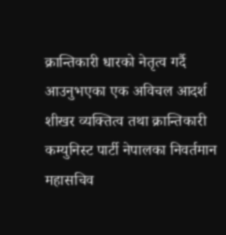क्रान्तिकारी धारको नेतृत्व गर्दै आउनुभएका एक अविचल आदर्श शीखर व्यक्तित्व तथा क्रान्तिकारी कम्युनिस्ट पार्टी नेपालका निवर्तमान महासचिव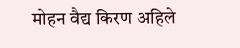मोहन वैद्य किरण अहिले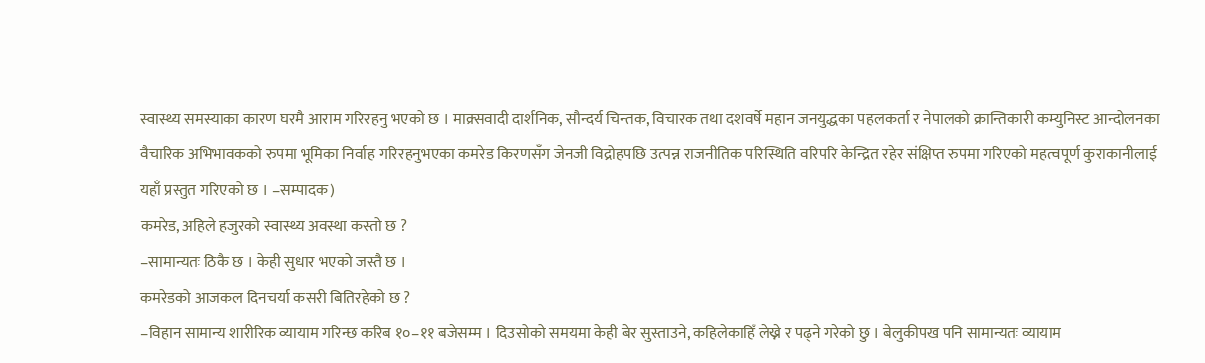स्वास्थ्य समस्याका कारण घरमै आराम गरिरहनु भएको छ । माक्र्सवादी दार्शनिक, सौन्दर्य चिन्तक, विचारक तथा दशवर्षे महान जनयुद्धका पहलकर्ता र नेपालको क्रान्तिकारी कम्युनिस्ट आन्दोलनका वैचारिक अभिभावकको रुपमा भूमिका निर्वाह गरिरहनुभएका कमरेड किरणसँग जेनजी विद्रोहपछि उत्पन्न राजनीतिक परिस्थिति वरिपरि केन्द्रित रहेर संक्षिप्त रुपमा गरिएको महत्वपूर्ण कुराकानीलाई यहाँ प्रस्तुत गरिएको छ । –सम्पादक)
कमरेड, अहिले हजुरको स्वास्थ्य अवस्था कस्तो छ ?
–सामान्यतः ठिकै छ । केही सुधार भएको जस्तै छ ।
कमरेडको आजकल दिनचर्या कसरी बितिरहेको छ ?
–विहान सामान्य शारीरिक व्यायाम गरिन्छ करिब १०–११ बजेसम्म । दिउसोको समयमा केही बेर सुस्ताउने, कहिलेकाहिँ लेख्ने र पढ्ने गरेको छु । बेलुकीपख पनि सामान्यतः व्यायाम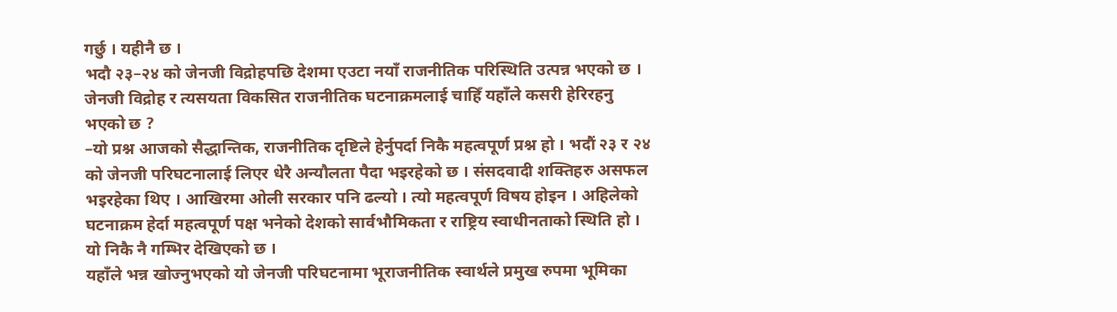गर्छु । यहीनै छ ।
भदौ २३–२४ को जेनजी विद्रोहपछि देशमा एउटा नयाँ राजनीतिक परिस्थिति उत्पन्न भएको छ । जेनजी विद्रोह र त्यसयता विकसित राजनीतिक घटनाक्रमलाई चाहिँ यहाँले कसरी हेरिरहनु भएको छ ?
–यो प्रश्न आजको सैद्धान्तिक, राजनीतिक दृष्टिले हेर्नुपर्दा निकै महत्वपूर्ण प्रश्न हो । भदौं २३ र २४ को जेनजी परिघटनालाई लिएर धेरै अन्यौलता पैदा भइरहेको छ । संसदवादी शक्तिहरु असफल भइरहेका थिए । आखिरमा ओली सरकार पनि ढल्यो । त्यो महत्वपूर्ण विषय होइन । अहिलेको घटनाक्रम हेर्दा महत्वपूर्ण पक्ष भनेको देशको सार्वभौमिकता र राष्ट्रिय स्वाधीनताको स्थिति हो । यो निकै नै गम्भिर देखिएको छ ।
यहाँले भन्न खोज्नुभएको यो जेनजी परिघटनामा भूराजनीतिक स्वार्थले प्रमुख रुपमा भूमिका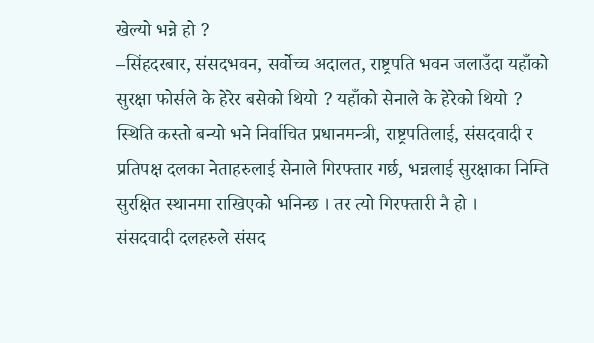खेल्यो भन्ने हो ?
–सिंहदरबार, संसदभवन, सर्वोच्च अदालत, राष्ट्रपति भवन जलाउँदा यहाँको सुरक्षा फोर्सले के हेरेर बसेको थियो ? यहाँको सेनाले के हेरेको थियो ? स्थिति कस्तो बन्यो भने निर्वाचित प्रधानमन्त्री, राष्ट्रपतिलाई, संसदवादी र प्रतिपक्ष दलका नेताहरुलाई सेनाले गिरफ्तार गर्छ, भन्नलाई सुरक्षाका निम्ति सुरक्षित स्थानमा राखिएको भनिन्छ । तर त्यो गिरफ्तारी नै हो ।
संसदवादी दलहरुले संसद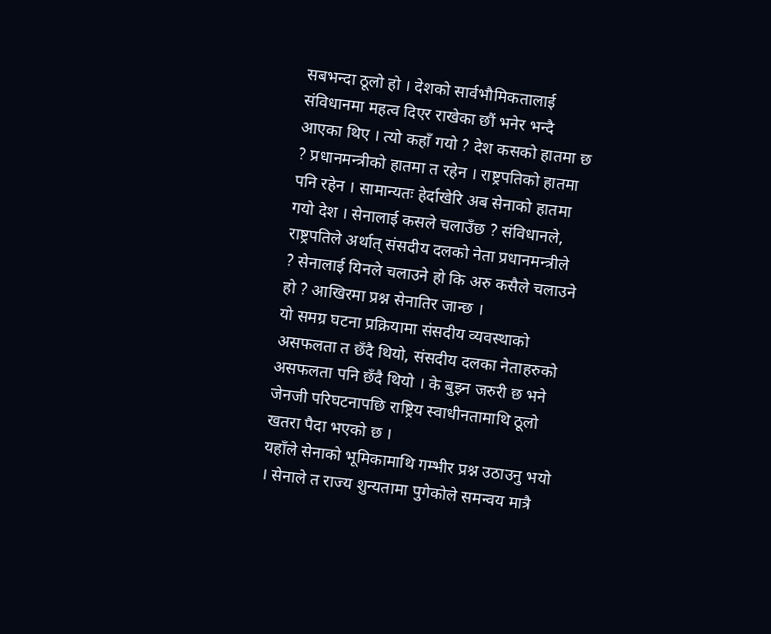सबभन्दा ठूलो हो । देशको सार्वभौमिकतालाई संविधानमा महत्व दिएर राखेका छौं भनेर भन्दै आएका थिए । त्यो कहाँ गयो ? देश कसको हातमा छ ? प्रधानमन्त्रीको हातमा त रहेन । राष्ट्रपतिको हातमा पनि रहेन । सामान्यतः हेर्दाखेरि अब सेनाको हातमा गयो देश । सेनालाई कसले चलाउँछ ? संविधानले, राष्ट्रपतिले अर्थात् संसदीय दलको नेता प्रधानमन्त्रीले ? सेनालाई यिनले चलाउने हो कि अरु कसैले चलाउने हो ? आखिरमा प्रश्न सेनातिर जान्छ ।
यो समग्र घटना प्रक्रियामा संसदीय व्यवस्थाको असफलता त छँदै थियो, संसदीय दलका नेताहरुको असफलता पनि छँदै थियो । के बुझ्न जरुरी छ भने जेनजी परिघटनापछि राष्ट्रिय स्वाधीनतामाथि ठूलो खतरा पैदा भएको छ ।
यहाँले सेनाको भूमिकामाथि गम्भीर प्रश्न उठाउनु भयो । सेनाले त राज्य शुन्यतामा पुगेकोले समन्वय मात्रै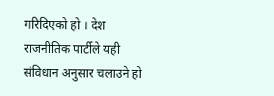गरिदिएको हो । देश राजनीतिक पार्टीले यही संविधान अनुसार चलाउने हो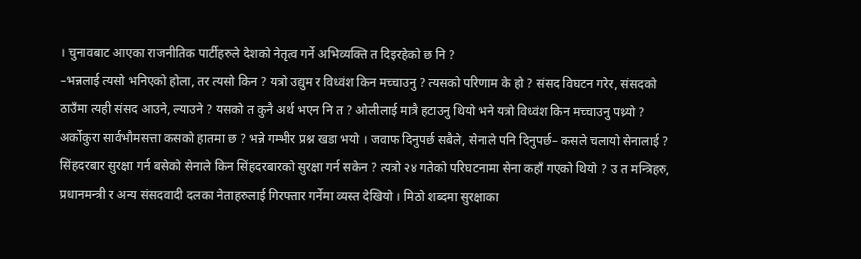। चुनावबाट आएका राजनीतिक पार्टीहरुले देशको नेतृत्व गर्ने अभिव्यक्ति त दिइरहेको छ नि ?
–भन्नलाई त्यसो भनिएको होला, तर त्यसो किन ? यत्रो उद्युम र विध्वंश किन मच्चाउनु ? त्यसको परिणाम के हो ? संसद विघटन गरेर, संसदको ठाउँमा त्यही संसद आउने, ल्याउने ? यसको त कुनै अर्थ भएन नि त ? ओलीलाई मात्रै हटाउनु थियो भने यत्रो विध्वंश किन मच्चाउनु पथ्र्यो ? अर्कोकुरा सार्वभौमसत्ता कसको हातमा छ ? भन्ने गम्भीर प्रश्न खडा भयो । जवाफ दिनुपर्छ सबैले, सेनाले पनि दिनुपर्छ– कसले चलायो सेनालाई ? सिंहदरबार सुरक्षा गर्न बसेको सेनाले किन सिंहदरबारको सुरक्षा गर्न सकेन ? त्यत्रो २४ गतेको परिघटनामा सेना कहाँ गएको थियो ? उ त मन्त्रिहरु, प्रधानमन्त्री र अन्य संसदवादी दलका नेताहरुलाई गिरफ्तार गर्नेमा व्यस्त देखियो । मिठो शब्दमा सुरक्षाका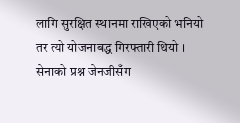लागि सुरक्षित स्थानमा राखिएको भनियो तर त्यो योजनाबद्ध गिरफ्तारी थियो ।
सेनाको प्रश्न जेनजीसँग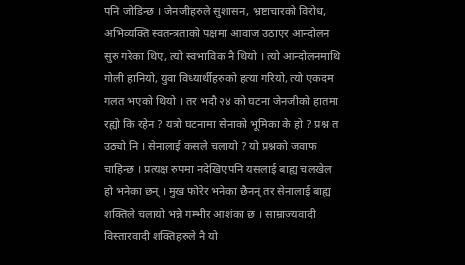पनि जोडिन्छ । जेनजीहरुले सुशासन, भ्रष्टाचारको विरोध, अभिव्यक्ति स्वतन्त्रताको पक्षमा आवाज उठाएर आन्दोलन सुरु गरेका थिए, त्यो स्वभाविक नै थियो । त्यो आन्दोलनमाथि गोली हानियो, युवा विध्यार्थीहरुको हत्या गरियो, त्यो एकदम गलत भएको थियो । तर भदौ २४ को घटना जेनजीको हातमा रह्यो कि रहेन ? यत्रो घटनामा सेनाको भूमिका के हो ? प्रश्न त उठ्यो नि । सेनालाई कसले चलायो ? यो प्रश्नको जवाफ चाहिन्छ । प्रत्यक्ष रुपमा नदेखिएपनि यसलाई बाह्य चलखेल हो भनेका छन् । मुख फोरेर भनेका छैनन् तर सेनालाई बाह्य शक्तिले चलायो भन्ने गम्भीर आशंका छ । साम्राज्यवादी विस्तारवादी शक्तिहरुले नै यो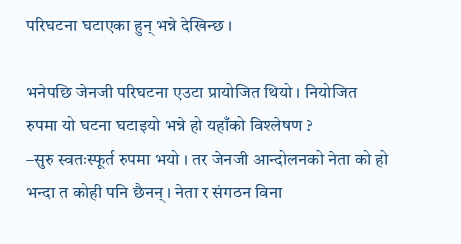परिघटना घटाएका हुन् भन्ने देखिन्छ ।

भनेपछि जेनजी परिघटना एउटा प्रायोजित थियो । नियोजित रुपमा यो घटना घटाइयो भन्ने हो यहाँको विश्लेषण ?
–सुरु स्वतःस्फूर्त रुपमा भयो । तर जेनजी आन्दोलनको नेता को हो भन्दा त कोही पनि छैनन् । नेता र संगठन विना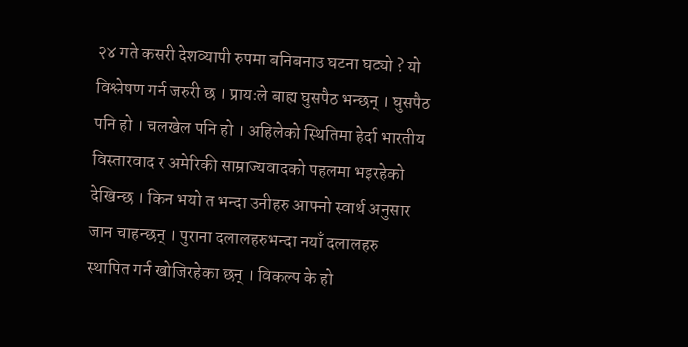२४ गते कसरी देशव्यापी रुपमा बनिबनाउ घटना घट्यो ? यो विश्लेषण गर्न जरुरी छ । प्रायःले बाह्य घुसपैठ भन्छन् । घुसपैठ पनि हो । चलखेल पनि हो । अहिलेको स्थितिमा हेर्दा भारतीय विस्तारवाद र अमेरिकी साम्राज्यवादको पहलमा भइरहेको देखिन्छ । किन भयो त भन्दा उनीहरु आफ्नो स्वार्थ अनुसार जान चाहन्छन् । पुराना दलालहरुभन्दा नयाँ दलालहरु स्थापित गर्न खोजिरहेका छन् । विकल्प के हो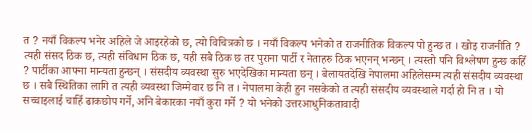त ? नयाँ विकल्प भनेर अहिले जे आइरहेको छ, त्यो विचित्रको छ । नयाँ विकल्प भनेको त राजनीतिक विकल्प पो हुन्छ त । खोइ राजनीति ? त्यही संसद ठिक छ, त्यही संविधान ठिक छ, यही सबै ठिक छ तर पुराना पार्टी र नेताहरु ठिक भएनन् भन्छन् । त्यस्तो पनि विश्लेषण हुन्छ कहिँ ? पार्टीका आफ्ना मान्यता हुन्छन् । संसदीय व्यवस्था सुरु भएदेखिका मान्यता छन् । बेलायतदेखि नेपालमा अहिलेसम्म त्यही संसदीय व्यवस्था छ । सबै स्थितिका लागि त त्यही व्यवस्था जिम्मेवार छ नि त । नेपालमा केही हुन नसकेको त त्यही संसदीय व्यवस्थाले गर्दा हो नि त । यो सच्चाइलाई चाहिँ ढाकछोप गर्ने, अनि बेकारका नयाँ कुरा गर्ने ? यो भनेको उत्तरआधुनिकतावादी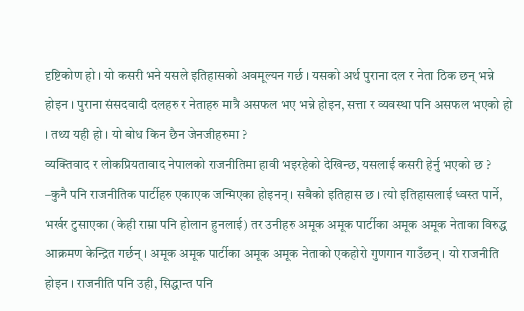दृष्टिकोण हो । यो कसरी भने यसले इतिहासको अवमूल्यन गर्छ । यसको अर्थ पुराना दल र नेता ठिक छन् भन्ने होइन । पुराना संसदवादी दलहरु र नेताहरु मात्रै असफल भए भन्ने होइन, सत्ता र व्यवस्था पनि असफल भएको हो । तथ्य यही हो । यो बोध किन छैन जेनजीहरुमा ?
व्यक्तिवाद र लोकप्रियतावाद नेपालको राजनीतिमा हावी भइरहेको देखिन्छ, यसलाई कसरी हेर्नु भएको छ ?
–कुनै पनि राजनीतिक पार्टीहरु एकाएक जन्मिएका होइनन् । सबैको इतिहास छ । त्यो इतिहासलाई ध्वस्त पार्ने, भर्खर टुसाएका (केही राम्रा पनि होलान हुनलाई) तर उनीहरु अमूक अमूक पार्टीका अमूक अमूक नेताका विरुद्ध आक्रमण केन्द्रित गर्छन् । अमूक अमूक पार्टीका अमूक अमूक नेताको एकहोरो गुणगान गाउँछन् । यो राजनीति होइन । राजनीति पनि उही, सिद्धान्त पनि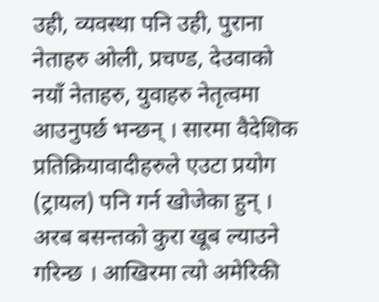उही, व्यवस्था पनि उही, पुराना नेताहरु ओली, प्रचण्ड, देउवाको नयाँ नेताहरु, युवाहरु नेतृत्वमा आउनुपर्छ भन्छन् । सारमा वैदेशिक प्रतिक्रियावादीहरुले एउटा प्रयोग (ट्रायल) पनि गर्न खोजेका हुन् ।
अरब बसन्तको कुरा खूब ल्याउने गरिन्छ । आखिरमा त्यो अमेरिकी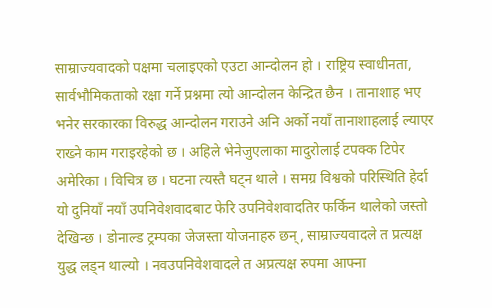साम्राज्यवादको पक्षमा चलाइएको एउटा आन्दोलन हो । राष्ट्रिय स्वाधीनता, सार्वभौमिकताको रक्षा गर्ने प्रश्नमा त्यो आन्दोलन केन्द्रित छैन । तानाशाह भए भनेर सरकारका विरुद्ध आन्दोलन गराउने अनि अर्को नयाँ तानाशाहलाई ल्याएर राख्ने काम गराइरहेको छ । अहिले भेनेजुएलाका मादुरोलाई टपक्क टिपेर अमेरिका । विचित्र छ । घटना त्यस्तै घट्न थाले । समग्र विश्वको परिस्थिति हेर्दा यो दुनियाँ नयाँ उपनिवेशवादबाट फेरि उपनिवेशवादतिर फर्किन थालेको जस्तो देखिन्छ । डोनाल्ड ट्रम्पका जेजस्ता योजनाहरु छन्, साम्राज्यवादले त प्रत्यक्ष युद्ध लड्न थाल्यो । नवउपनिवेशवादले त अप्रत्यक्ष रुपमा आफ्ना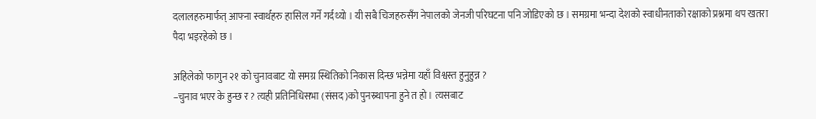दलालहरुमार्फत् आफ्ना स्वार्थहरु हासिल गर्ने गर्दथ्यो । यी सबै चिजहरुसँग नेपालको जेनजी परिघटना पनि जोडिएको छ । समग्रमा भन्दा देशको स्वाधीनताको रक्षाको प्रश्नमा थप खतरा पैदा भइरहेको छ ।

अहिलेको फागुन २१ को चुनावबाट यो समग्र स्थितिको निकास दिन्छ भन्नेमा यहाँ विश्वस्त हुनुहुन्न ?
–चुनाव भएर के हुन्छ र ? त्यही प्रतिनिधिसभा (संसद)को पुनस्र्थापना हुने त हो । त्यसबाट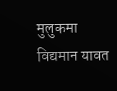मुलुकमा विद्यमान यावत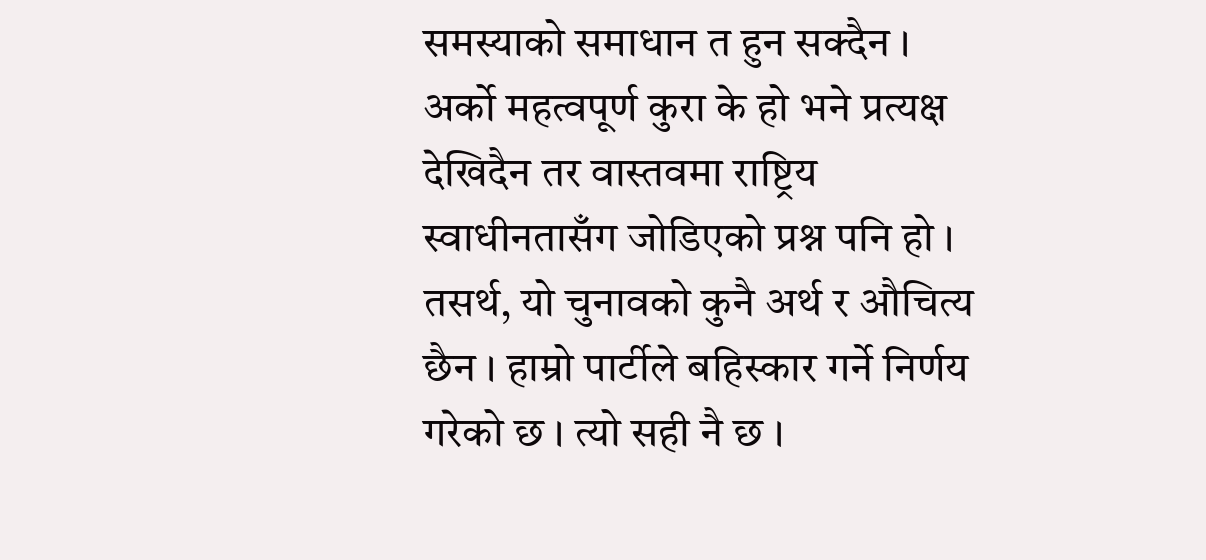समस्याको समाधान त हुन सक्दैन । अर्को महत्वपूर्ण कुरा के हो भने प्रत्यक्ष देखिदैन तर वास्तवमा राष्ट्रिय स्वाधीनतासँग जोडिएको प्रश्न पनि हो । तसर्थ, यो चुनावको कुनै अर्थ र औचित्य छैन । हाम्रो पार्टीले बहिस्कार गर्ने निर्णय गरेको छ । त्यो सही नै छ ।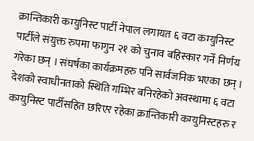क्रान्तिकारी कम्युनिस्ट पार्टी नेपाल लगायत ६ वटा कम्युनिस्ट पार्टीले संयुक्त रुपमा फागुन २१ को चुनाव बहिस्कार गर्ने निर्णय गरेका छन् । संघर्षका कार्यक्रमहरु पनि सार्वजनिक भएका छन् । देशको स्वाधीनताको स्थिति गम्भिर बनिरहेको अवस्थामा ६ वटा कम्युनिस्ट पार्टीसहित छरिएर रहेका क्रान्तिकारी कम्युनिस्टहरु र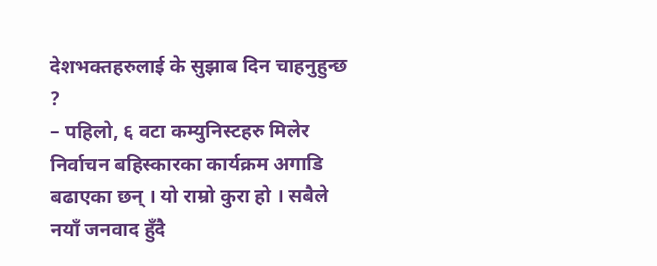देशभक्तहरुलाई के सुझाब दिन चाहनुहुन्छ ?
– पहिलो, ६ वटा कम्युनिस्टहरु मिलेर निर्वाचन बहिस्कारका कार्यक्रम अगाडि बढाएका छन् । यो राम्रो कुरा हो । सबैले नयाँ जनवाद हुँदै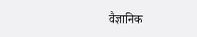वैज्ञानिक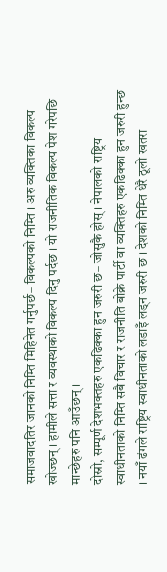समाजवादतिर जानको निम्ति मिहिनेत गर्नुपर्छ– विकल्पको निम्ति । अरु व्यक्तिका विकल्प खोज्छन् । हामीले सत्ता र व्यवस्थाको विकल्प दिनु पर्दछ । यो राजनीतिक विकल्प पेश गरेपछि मान्छेहरु पनि आउँछन् ।
दोस्रो, सम्पूर्ण देशभक्तहरु एकढिक्का हुन जरुरी छ– जोसुकै होस् । नेपालको राष्ट्रिय स्वाधीनताको निम्ति सबै विचार र राजनीति बोक्ने पार्टी वा व्यक्तिहरु एकढिक्का हुन जरुरी हुन्छ । नयाँ ढंगले राष्ट्रिय स्वाधीनताको लडाइँ लड्न जरुरी छ । देशको निम्ति धेरै ठूलो खतरा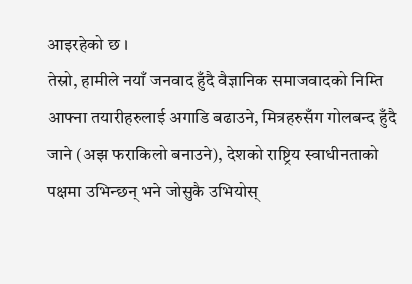आइरहेको छ ।
तेस्रो, हामीले नयाँ जनवाद हुँदै वैज्ञानिक समाजवादको निम्ति आफ्ना तयारीहरुलाई अगाडि बढाउने, मित्रहरुसँग गोलबन्द हुँदै जाने (अझ फराकिलो बनाउने), देशको राष्ट्रिय स्वाधीनताको पक्षमा उभिन्छन् भने जोसुकै उभियोस्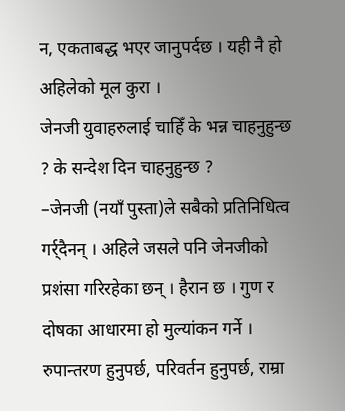न, एकताबद्ध भएर जानुपर्दछ । यही नै हो अहिलेको मूल कुरा ।
जेनजी युवाहरुलाई चाहिँ के भन्न चाहनुहुन्छ ? के सन्देश दिन चाहनुहुन्छ ?
–जेनजी (नयाँ पुस्ता)ले सबैको प्रतिनिधित्व गर्र्दैनन् । अहिले जसले पनि जेनजीको प्रशंसा गरिरहेका छन् । हैरान छ । गुण र दोषका आधारमा हो मुल्यांकन गर्ने । रुपान्तरण हुनुपर्छ, परिवर्तन हुनुपर्छ, राम्रा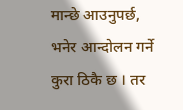मान्छे आउनुपर्छ, भनेर आन्दोलन गर्ने कुरा ठिकै छ । तर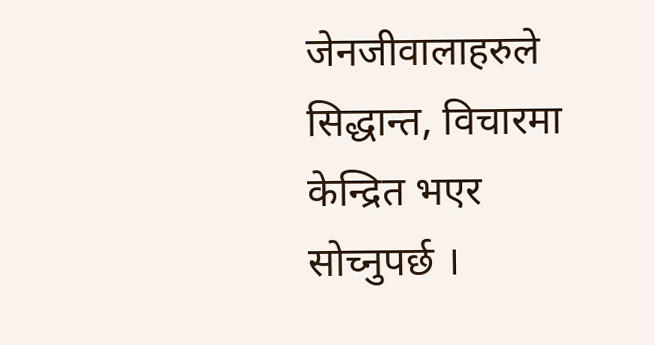जेनजीवालाहरुले सिद्धान्त, विचारमा केन्द्रित भएर सोच्नुपर्छ ।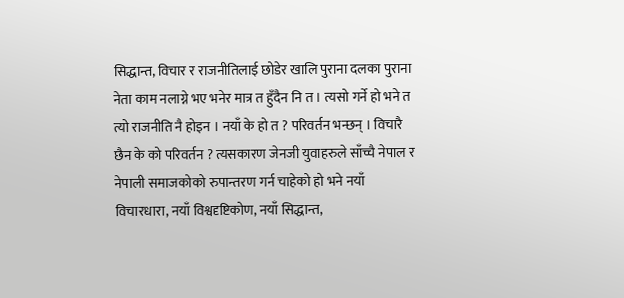सिद्धान्त, विचार र राजनीतिलाई छोडेर खालि पुराना दलका पुराना नेता काम नलाग्ने भए भनेर मात्र त हुँदैन नि त । त्यसो गर्ने हो भने त त्यो राजनीति नै होइन । नयाँ के हो त ? परिवर्तन भन्छन् । विचारै छैन के को परिवर्तन ? त्यसकारण जेनजी युवाहरुले साँच्चै नेपाल र नेपाली समाजकोको रुपान्तरण गर्न चाहेको हो भने नयाँ विचारधारा, नयाँ विश्वदृष्टिकोण, नयाँ सिद्धान्त,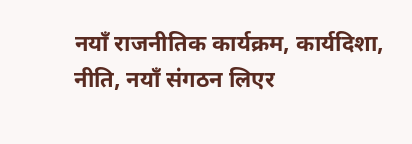नयाँ राजनीतिक कार्यक्रम, कार्यदिशा, नीति, नयाँ संगठन लिएर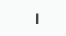।